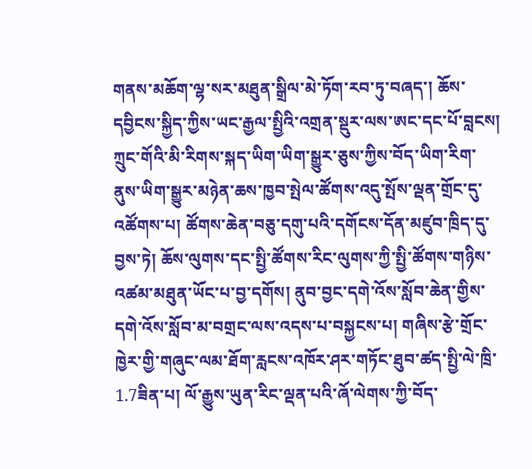གནས་མཆོག་ལྷ་སར་མཐུན་སྒྲིལ་མེ་ཏོག་རབ་ཏུ་བཞད་། ཆོས་དབྱིངས་སྐྱིད་ཀྱིས་ཡང་རྒྱལ་སྤྱིའི་འགྲན་སྡུར་ལས་ཨང་དང་པོ་བླངས། ཀྲུང་གོའི་མི་རིགས་སྐད་ཡིག་ཡིག་སྒྱུར་ཅུས་ཀྱིས་བོད་ཡིག་རིག་ནུས་ཡིག་སྒྱུར་མཉེན་ཆས་ཁྱབ་སྤེལ་ཚོགས་འདུ་སྤོས་ལྡན་གྲོང་དུ་འཚོགས་པ། ཚོགས་ཆེན་བཅུ་དགུ་པའི་དགོངས་དོན་མཛུབ་ཁྲིད་དུ་བྱས་ཏེ། ཆོས་ལུགས་དང་སྤྱི་ཚོགས་རིང་ལུགས་ཀྱི་སྤྱི་ཚོགས་གཉིས་འཚམ་མཐུན་ཡོང་པ་བྱ་དགོས། ནུབ་བྱང་དགེ་འོས་སློབ་ཆེན་གྱིས་དགེ་འོས་སློབ་མ་བགྲང་ལས་འདས་པ་བསྐྱངས་པ། གཞིས་རྩེ་གྲོང་ཁྱེར་གྱི་གཞུང་ལམ་ཐོག་རླངས་འཁོར་ཤར་གཏོང་ཐུབ་ཚད་སྤྱི་ལེ་ཁྲི་1.7ཟིན་པ། ལོ་རྒྱུས་ཡུན་རིང་ལྡན་པའི་ཞོ་ལེགས་ཀྱི་བོད་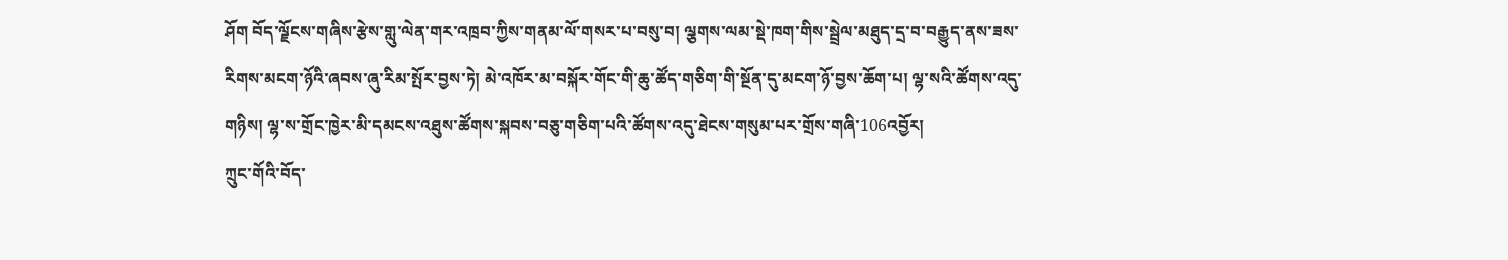ཤོག བོད་ལྗོངས་གཞིས་རྩེས་གླུ་ལེན་གར་འཁྲབ་ཀྱིས་གནམ་ལོ་གསར་པ་བསུ་བ། ལྕགས་ལམ་སྡེ་ཁག་གིས་སྦྲེལ་མཐུད་དྲ་བ་བརྒྱུད་ནས་ཟས་རིགས་མངག་ཉོའི་ཞབས་ཞུ་རིམ་སྤོར་བྱས་ཏེ། མེ་འཁོར་མ་བསྐོར་གོང་གི་ཆུ་ཚོད་གཅིག་གི་སྔོན་དུ་མངག་ཉོ་བྱས་ཆོག་པ། ལྷ་སའི་ཚོགས་འདུ་གཉིས། ལྷ་ས་གྲོང་ཁྱེར་མི་དམངས་འཐུས་ཚོགས་སྐབས་བཅུ་གཅིག་པའི་ཚོགས་འདུ་ཐེངས་གསུམ་པར་གྲོས་གཞི་106འབྱོར།
ཀྲུང་གོའི་བོད་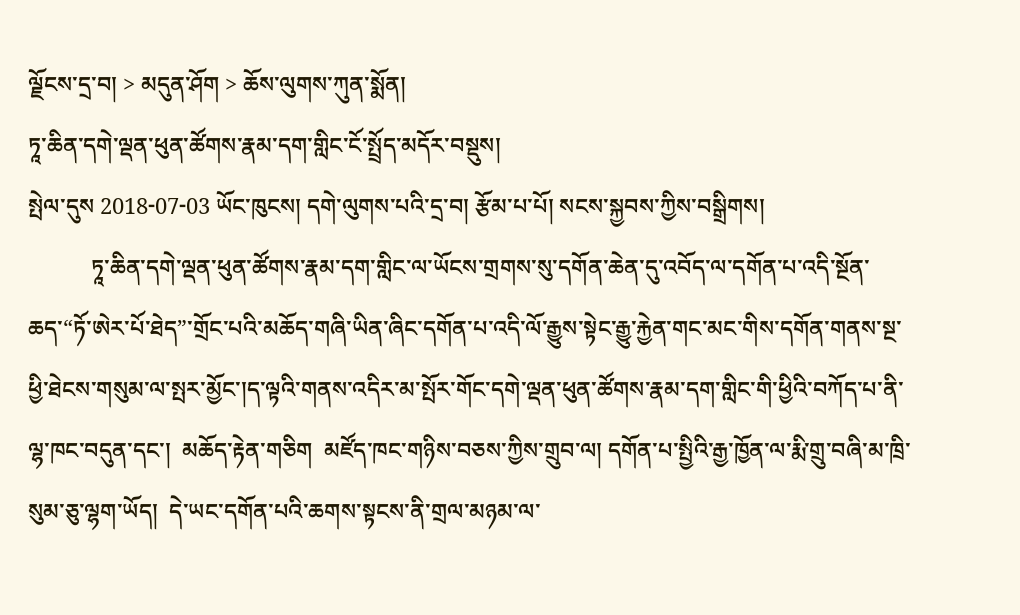ལྗོངས་དྲ་བ། > མདུན་ཤོག > ཆོས་ལུགས་ཀུན་སྨོན།
ཏཱ་ཆིན་དགེ་ལྡན་ཕུན་ཚོགས་རྣམ་དག་གླིང་ངོ་སྤྲོད་མདོར་བསྡུས།
སྤེལ་དུས 2018-07-03 ཡོང་ཁུངས། དགེ་ལུགས་པའི་དྲ་བ། རྩོམ་པ་པོ། སངས་སྐྱབས་ཀྱིས་བསྒྲིགས།
           ཏཱ་ཆིན་དགེ་ལྡན་ཕུན་ཚོགས་རྣམ་དག་གླིང་ལ་ཡོངས་གྲགས་སུ་དགོན་ཆེན་དུ་འབོད་ལ་དགོན་པ་འདི་སྔོན་ཆད་“ཏོ་ཨེར་པོ་ཐེད”་གྲོང་པའི་མཆོད་གཞི་ཡིན་ཞིང་དགོན་པ་འདི་ལོ་རྒྱུས་སྟེང་རྒྱུ་རྐྱེན་གང་མང་གིས་དགོན་གནས་སྔ་ཕྱི་ཐེངས་གསུམ་ལ་སྤར་མྱོང་།ད་ལྟའི་གནས་འདིར་མ་སྤོར་གོང་དགེ་ལྡན་ཕུན་ཚོགས་རྣམ་དག་གླིང་གི་ཕྱིའི་བཀོད་པ་ནི་ལྷ་ཁང་བདུན་དང་།  མཆོད་རྟེན་གཅིག  མཛོད་ཁང་གཉིས་བཅས་ཀྱིས་གྲུབ་ལ། དགོན་པ་སྤྱིའི་རྒྱ་ཁྱོན་ལ་རྨི་གྲུ་བཞི་མ་ཁྲི་སུམ་ཅུ་ལྷག་ཡོད།  དེ་ཡང་དགོན་པའི་ཆགས་སྟངས་ནི་གྲལ་མཉམ་ལ་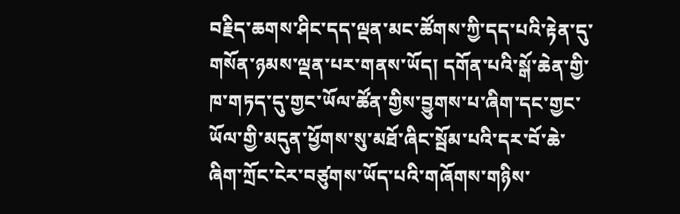བརྗིད་ཆགས་ཤིང་དད་ལྡན་མང་ཚོགས་ཀྱི་དད་པའི་རྟེན་དུ་གསོན་ཉམས་ལྡན་པར་གནས་ཡོད། དགོན་པའི་སྒོ་ཆེན་གྱི་ཁ་གཏད་དུ་གྱང་ཡོལ་ཚོན་གྱིས་བྱུགས་པ་ཞིག་དང་གྱང་ཡོལ་གྱི་མདུན་ཕྱོགས་སུ་མཐོ་ཞིང་སྦོམ་པའི་དར་བོ་ཆེ་ཞིག་ཀྲོང་ངེར་བཙུགས་ཡོད་པའི་གཞོགས་གཉིས་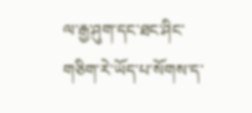ལ་རྒྱ་ཤུག་དང་ཐང་ཤིང་གཅིག་རེ་ཡོད་པ་སོགས་ད་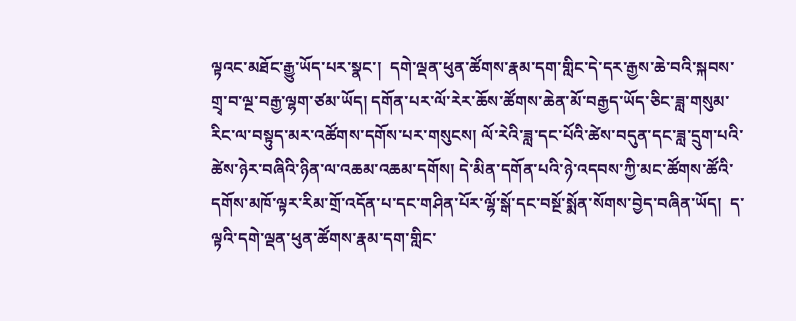ལྟའང་མཐོང་རྒྱུ་ཡོད་པར་སྣང་།  དགེ་ལྡན་ཕུན་ཚོགས་རྣམ་དག་གླིང་དེ་དར་རྒྱས་ཆེ་བའི་སྐབས་གྲྭ་བ་ལྔ་བརྒྱ་ལྷག་ཙམ་ཡོད། དགོན་པར་ལོ་རེར་ཆོས་ཚོགས་ཆེན་མོ་བརྒྱད་ཡོད་ཅིང་ཟླ་གསུམ་རིང་ལ་བསྟུད་མར་འཚོགས་དགོས་པར་གསུངས། ལོ་རེའི་ཟླ་དང་པོའི་ཚེས་བདུན་དང་ཟླ་དྲུག་པའི་ཚེས་ཉེར་བཞིའི་ཉིན་ལ་འཆམ་འཆམ་དགོས། དེ་མིན་དགོན་པའི་ཉེ་འདབས་ཀྱི་མང་ཚོགས་ཚོའི་དགོས་མཁོ་ལྟར་རིམ་གྲོ་འདོན་པ་དང་གཤིན་པོར་ལྷོ་སྒོ་དང་བསྔོ་སྨོན་སོགས་བྱེད་བཞིན་ཡོད།  ད་ལྟའི་དགེ་ལྡན་ཕུན་ཚོགས་རྣམ་དག་གླིང་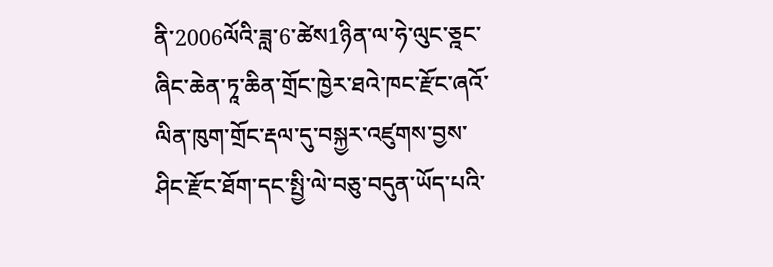ནི་2006ལོའི་ཟླ་6་ཚེས1ཉིན་ལ་ཧེ་ལུང་ཅྰང་ཞིང་ཆེན་ཏཱ་ཆིན་གྲོང་ཁྱེར་ཐའེ་ཁང་རྫོང་ཞའོ་ལིན་ཁུག་གྲོང་རྡལ་དུ་བསྐྱར་འཛུགས་བྱས་ཤིང་རྫོང་ཐོག་དང་སྤྱི་ལེ་བཅུ་བདུན་ཡོད་པའི་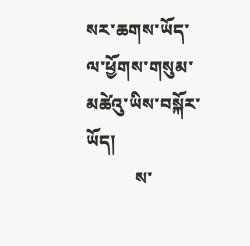སར་ཆགས་ཡོད་ལ་ཕྱོགས་གསུམ་མཚེའུ་ཡིས་བསྐོར་ཡོད།
           ས་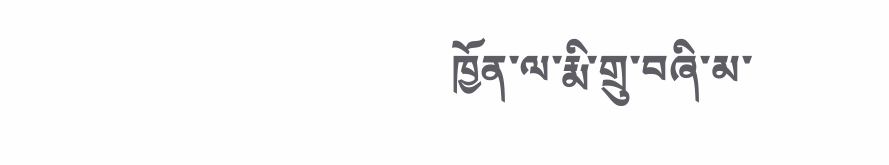ཁྱོན་ལ་རྨི་གྲུ་བཞི་མ་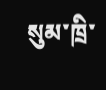སུམ་ཁྲི་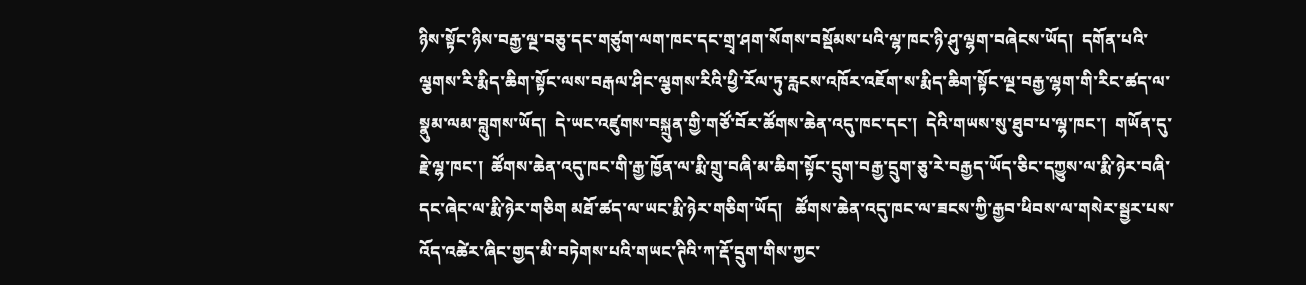ཉིས་སྟོང་ཉིས་བརྒྱ་ལྔ་བཅུ་དང་གཙུག་ལག་ཁང་དང་གྲྭ་ཤག་སོགས་བསྡོམས་པའི་ལྷ་ཁང་ཉི་ཤུ་ལྷག་བཞེངས་ཡོད།  དགོན་པའི་ལྕགས་རི་རྨིད་ཆིག་སྟོང་ལས་བརྒལ་ཤིང་ལྕགས་རིའི་ཕྱི་རོལ་ཏུ་རླངས་འཁོར་འཇོག་ས་རྨིད་ཆིག་སྟོང་ལྔ་བརྒྱ་ལྷག་གི་རིང་ཚད་ལ་སྣུམ་ལམ་བླུགས་ཡོད།  དེ་ཡང་འཛུགས་བསྐྲུན་གྱི་གཙོ་བོར་ཚོགས་ཆེན་འདུ་ཁང་དང་།  དེའི་གཡས་སུ་ཐུབ་པ་ལྷ་ཁང་།  གཡོན་དུ་རྗེ་ལྷ་ཁང་།  ཚོགས་ཆེན་འདུ་ཁང་གི་རྒྱ་ཁྱོན་ལ་རྨི་གྲུ་བཞི་མ་ཆིག་སྟོང་དྲུག་བརྒྱ་དྲུག་ཅུ་རེ་བརྒྱད་ཡོད་ཅིང་དཀྱུས་ལ་རྨི་ཉེར་བཞི་དང་ཞེང་ལ་རྨི་ཉེར་གཅིག མཐོ་ཚད་ལ་ཡང་རྨི་ཉེར་གཅིག་ཡོད།   ཚོགས་ཆེན་འདུ་ཁང་ལ་ཟངས་ཀྱི་རྒྱབ་ཕིབས་ལ་གསེར་སྦྱར་པས་འོད་འཚེར་ཞིང་གྱད་མི་བཏེགས་པའི་གཡང་ཊིའི་ཀ་རྡོ་དྲུག་གིས་ཀྱང་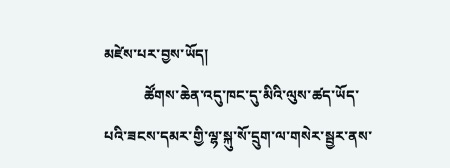མཛེས་པར་བྱས་ཡོད།
           ཚོགས་ཆེན་འདུ་ཁང་དུ་མིའི་ལུས་ཚད་ཡོད་པའི་ཟངས་དམར་གྱི་ལྷ་སྐུ་སོ་དྲུག་ལ་གསེར་སྦྱར་ནས་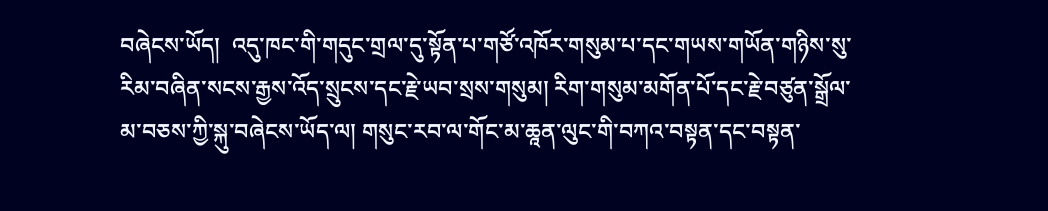བཞེངས་ཡོད།  འདུ་ཁང་གི་གདུང་གྲལ་དུ་སྟོན་པ་གཙོ་འཁོར་གསུམ་པ་དང་གཡས་གཡོན་གཉིས་སུ་རིམ་བཞིན་སངས་རྒྱས་འོད་སྲུངས་དང་རྗེ་ཡབ་སྲས་གསུམ། རིག་གསུམ་མགོན་པོ་དང་རྗེ་བཙུན་སྒྲོལ་མ་བཅས་ཀྱི་སྐུ་བཞེངས་ཡོད་ལ། གསུང་རབ་ལ་གོང་མ་ཆཱན་ལུང་གི་བཀའ་བསྟན་དང་བསྟན་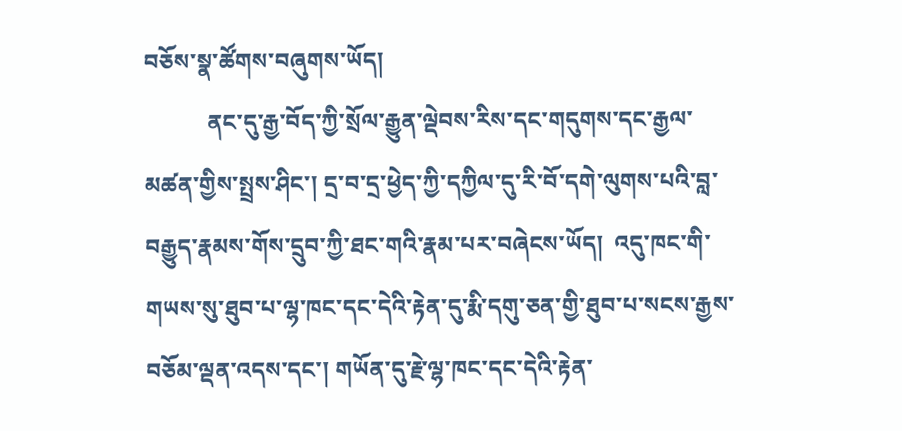བཅོས་སྣ་ཚོགས་བཞུགས་ཡོད།
           ནང་དུ་རྒྱ་བོད་ཀྱི་སྲོལ་རྒྱུན་ལྡེབས་རིས་དང་གདུགས་དང་རྒྱལ་མཚན་གྱིས་སྤྲས་ཤིང་། དྲ་བ་དྲ་ཕྱེད་ཀྱི་དཀྱིལ་དུ་རི་བོ་དགེ་ལུགས་པའི་བླ་བརྒྱུད་རྣམས་གོས་དྲུབ་ཀྱི་ཐང་གའི་རྣམ་པར་བཞེངས་ཡོད།  འདུ་ཁང་གི་གཡས་སུ་ཐུབ་པ་ལྷ་ཁང་དང་དེའི་རྟེན་དུ་རྨི་དགུ་ཅན་གྱི་ཐུབ་པ་སངས་རྒྱས་བཅོམ་ལྡན་འདས་དང་། གཡོན་དུ་རྗེ་ལྷ་ཁང་དང་དེའི་རྟེན་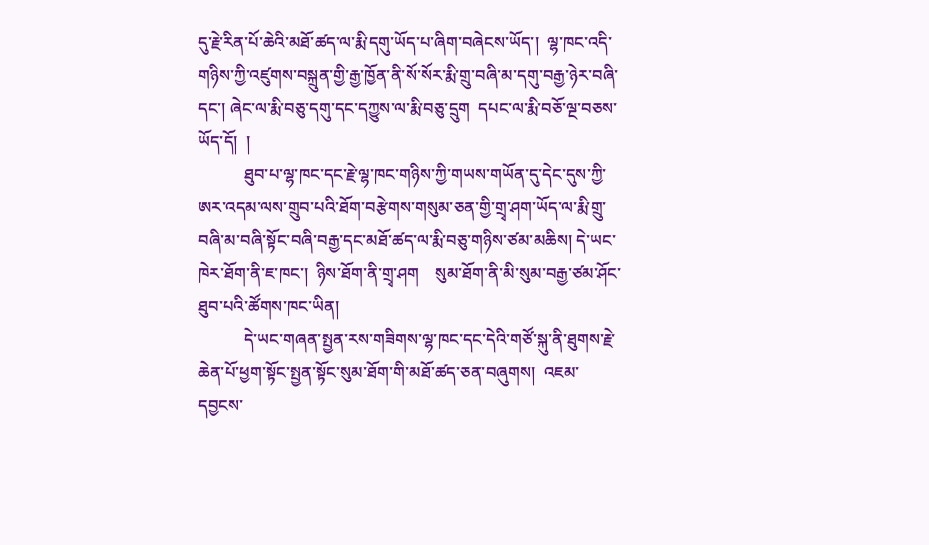དུ་རྗེ་རིན་པོ་ཆེའི་མཐོ་ཚད་ལ་རྨི་དགུ་ཡོད་པ་ཞིག་བཞེངས་ཡོད་།  ལྷ་ཁང་འདི་གཉིས་ཀྱི་འཛུགས་བསྐྲུན་གྱི་རྒྱ་ཁྱོན་ནི་སོ་སོར་རྨི་གྲུ་བཞི་མ་དགུ་བརྒྱ་ཉེར་བཞི་དང་། ཞེང་ལ་རྨི་བཅུ་དགུ་དང་དཀྱུས་ལ་རྨི་བཅུ་དྲུག  དཔང་ལ་རྨི་བཅོ་ལྔ་བཅས་ཡོད་དོ།  །
           ཐུབ་པ་ལྷ་ཁང་དང་རྗེ་ལྷ་ཁང་གཉིས་ཀྱི་གཡས་གཡོན་དུ་དེང་དུས་ཀྱི་ཨར་འདམ་ལས་གྲུབ་པའི་ཐོག་བརྩེགས་གསུམ་ཅན་གྱི་གྲྭ་ཤག་ཡོད་ལ་རྨི་གྲུ་བཞི་མ་བཞི་སྟོང་བཞི་བརྒྱ་དང་མཐོ་ཚད་ལ་རྨི་བཅུ་གཉིས་ཙམ་མཆིས། དེ་ཡང་ཁེར་ཐོག་ནི་ཇ་ཁང་།  ཉིས་ཐོག་ནི་གྲྭ་ཤག    སུམ་ཐོག་ནི་མི་སུམ་བརྒྱ་ཙམ་ཤོང་ཐུབ་པའི་ཚོགས་ཁང་ཡིན།
           དེ་ཡང་གཞན་སྤྱན་རས་གཟིགས་ལྷ་ཁང་དང་དེའི་གཙོ་སྐུ་ནི་ཐུགས་རྗེ་ཆེན་པོ་ཕྱག་སྟོང་སྤྱན་སྟོང་སུམ་ཐོག་གི་མཐོ་ཚད་ཅན་བཞུགས།  འཇམ་དབྱངས་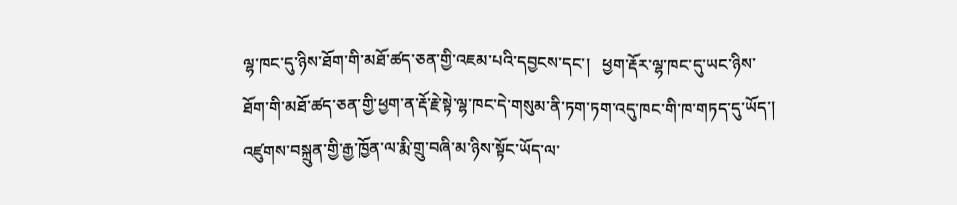ལྷ་ཁང་དུ་ཉིས་ཐོག་གི་མཐོ་ཚད་ཅན་གྱི་འཇམ་པའི་དབྱངས་དང་།   ཕྱག་རྡོར་ལྷ་ཁང་དུ་ཡང་ཉིས་ཐོག་གི་མཐོ་ཚད་ཅན་གྱི་ཕྱག་ན་རྡོ་རྗེ་སྟེ་ལྷ་ཁང་དེ་གསུམ་ནི་ཏག་ཏག་འདུ་ཁང་གི་ཁ་གཏད་དུ་ཡོད་།  འཛུགས་བསྐྲུན་གྱི་རྒྱ་ཁྱོན་ལ་རྨི་གྲུ་བཞི་མ་ཉིས་སྟོང་ཡོད་ལ་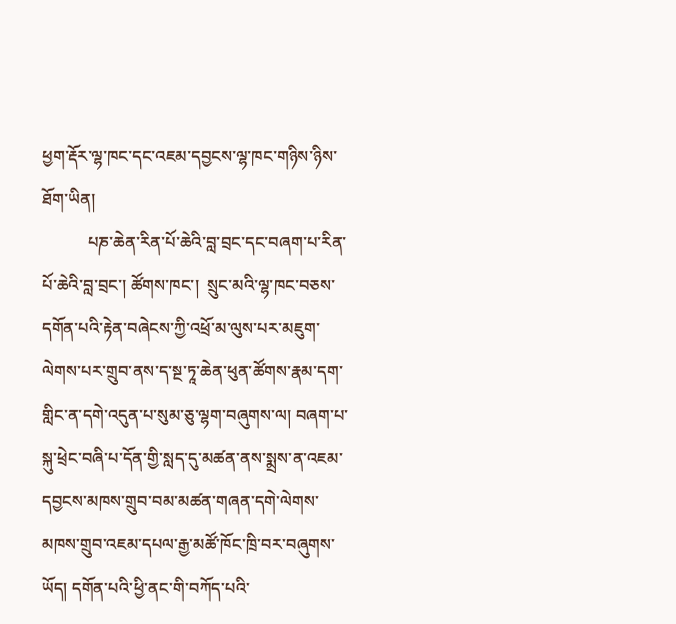ཕྱག་རྡོར་ལྷ་ཁང་དང་འཇམ་དབྱངས་ལྷ་ཁང་གཉིས་ཉིས་ཐོག་ཡིན།
           པཎ་ཆེན་རིན་པོ་ཆེའི་བླ་བྲང་དང་བཞག་པ་རིན་པོ་ཆེའི་བླ་བྲང་། ཚོགས་ཁང་།  སྲུང་མའི་ལྷ་ཁང་བཅས་དགོན་པའི་རྟེན་བཞེངས་ཀྱི་འཕྲོ་མ་ལུས་པར་མཇུག་ལེགས་པར་གྲུབ་ནས་ད་སྔ་ཏཱ་ཆེན་ཕུན་ཚོགས་རྣམ་དག་གླིང་ན་དགེ་འདུན་པ་སུམ་ཅུ་ལྷག་བཞུགས་ལ། བཞག་པ་སྐུ་ཕྲེང་བཞི་པ་དོན་གྱི་སླད་དུ་མཚན་ནས་སྨྲས་ན་འཇམ་དབྱངས་མཁས་གྲུབ་བམ་མཚན་གཞན་དགེ་ལེགས་མཁས་གྲུབ་འཇམ་དཔལ་རྒྱ་མཚོ་ཁོང་ཁྲི་བར་བཞུགས་ཡོད། དགོན་པའི་ཕྱི་ནང་གི་བཀོད་པའི་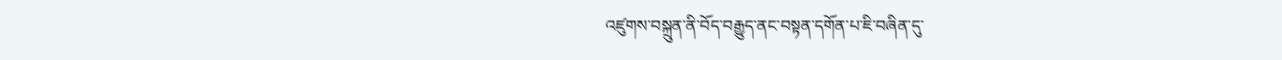འཛུགས་བསྐྲུན་ནི་བོད་བརྒྱུད་ནང་བསྟན་དགོན་པ་ཇི་བཞིན་དུ་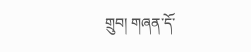གྲུབ། གཞན་དོ་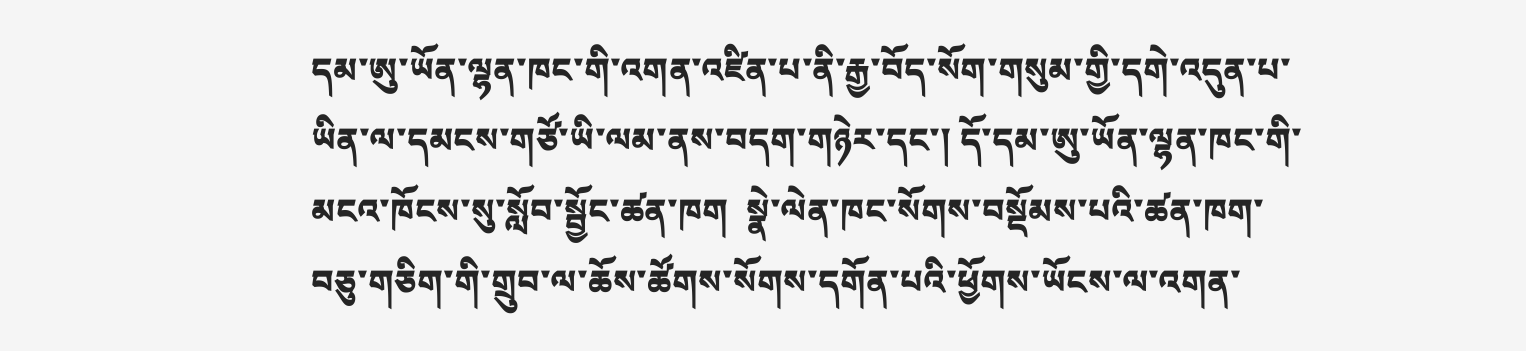དམ་ཨུ་ཡོན་ལྷན་ཁང་གི་འགན་འཛིན་པ་ནི་རྒྱ་བོད་སོག་གསུམ་གྱི་དགེ་འདུན་པ་ཡིན་ལ་དམངས་གཙོ་ཡི་ལམ་ནས་བདག་གཉེར་དང་། དོ་དམ་ཨུ་ཡོན་ལྷན་ཁང་གི་མངའ་ཁོངས་སུ་སློབ་སྦྱོང་ཚན་ཁག  སྣེ་ལེན་ཁང་སོགས་བསྡོམས་པའི་ཚན་ཁག་བཅུ་གཅིག་གི་གྲུབ་ལ་ཆོས་ཚོགས་སོགས་དགོན་པའི་ཕྱོགས་ཡོངས་ལ་འགན་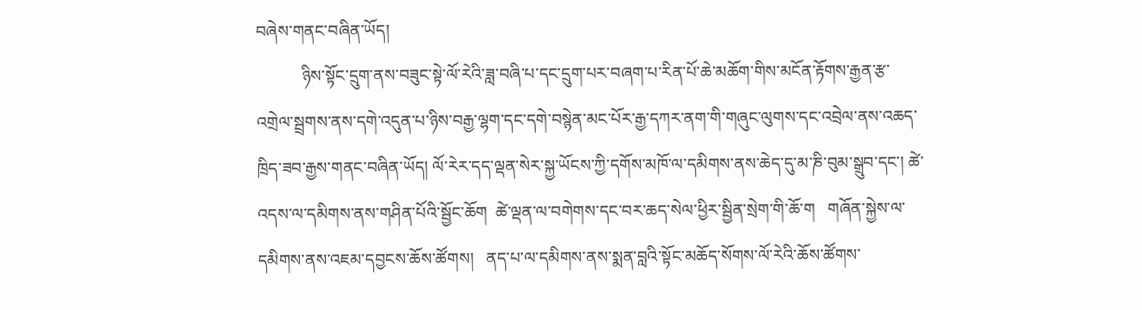བཞེས་གནང་བཞིན་ཡོད།
           ཉིས་སྟོང་དྲུག་ནས་བཟུང་སྟེ་ལོ་རེའི་ཟླ་བཞི་པ་དང་དྲུག་པར་བཞག་པ་རིན་པོ་ཆེ་མཆོག་གིས་མངོན་རྟོགས་རྒྱན་རྩ་འགྲེལ་སྦྲགས་ནས་དགེ་འདུན་པ་ཉིས་བརྒྱ་ལྷག་དང་དགེ་བསྙེན་མང་པོར་རྒྱ་དཀར་ནག་གི་གཞུང་ལུགས་དང་འབྲེལ་ནས་འཆད་ཁྲིད་ཟབ་རྒྱས་གནང་བཞིན་ཡོད། ལོ་རེར་དད་ལྡན་སེར་སྐྱ་ཡོངས་ཀྱི་དགོས་མཁོ་ལ་དམིགས་ནས་ཆེད་དུ་མ་ཎི་བུམ་སྒྲུབ་དང་། ཚེ་འདས་ལ་དམིགས་ནས་གཤིན་པོའི་སྦྱོང་ཆོག  ཚེ་ལྡན་ལ་བགེགས་དང་བར་ཆད་སེལ་ཕྱིར་སྦྱིན་སྲེག་གི་ཆོ་ག   གཞོན་སྐྱེས་ལ་དམིགས་ནས་འཇམ་དབྱངས་ཆོས་ཚོགས།   ནད་པ་ལ་དམིགས་ནས་སྨན་བླའི་སྟོང་མཆོད་སོགས་ལོ་རེའི་ཆོས་ཚོགས་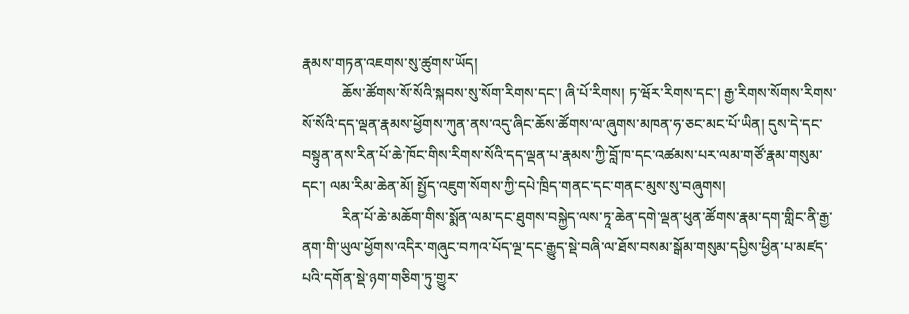རྣམས་གཏན་འཇགས་སུ་ཚུགས་ཡོད།
           ཆོས་ཚོགས་སོ་སོའི་སྐབས་སུ་སོག་རིགས་དང་། ཞི་པོ་རིགས། ཏ་ཝོར་རིགས་དང་། རྒྱ་རིགས་སོགས་རིགས་སོ་སོའི་དད་ལྡན་རྣམས་ཕྱོགས་ཀུན་ནས་འདུ་ཞིང་ཆོས་ཚོགས་ལ་ཞུགས་མཁན་ཧ་ཅང་མང་པོ་ཡིན། དུས་དེ་དང་བསྟུན་ནས་རིན་པོ་ཆེ་ཁོང་གིས་རིགས་སོའི་དད་ལྡན་པ་རྣམས་ཀྱི་བློ་ཁ་དང་འཚམས་པར་ལམ་གཙོ་རྣམ་གསུམ་དང་། ལམ་རིམ་ཆེན་མོ། སྤྱོད་འཇུག་སོགས་ཀྱི་དཔེ་ཁྲིད་གནང་དང་གནང་མུས་སུ་བཞུགས།
           རིན་པོ་ཆེ་མཆོག་གིས་སྨོན་ལམ་དང་ཐུགས་བསྐྱེད་ལས་ཏཱ་ཆེན་དགེ་ལྡན་ཕུན་ཚོགས་རྣམ་དག་གླིང་ནི་རྒྱ་ནག་གི་ཡུལ་ཕྱོགས་འདིར་གཞུང་བཀའ་པོད་ལྔ་དང་རྒྱུད་སྡེ་བཞི་ལ་ཐོས་བསམ་སྒོམ་གསུམ་དཔྱིས་ཕྱིན་པ་མཛད་པའི་དགོན་སྡེ་ཉག་གཅིག་ཏུ་གྱུར་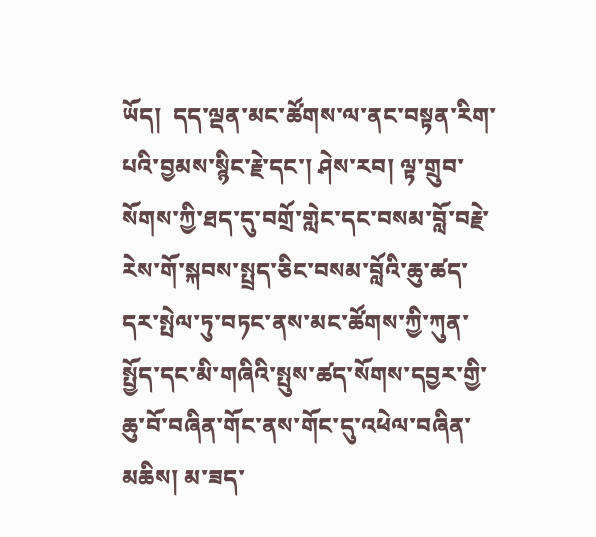ཡོད།  དད་ལྡན་མང་ཚོགས་ལ་ནང་བསྟན་རིག་པའི་བྱམས་སྙིང་རྗེ་དང་། ཤེས་རབ། ལྟ་གྲུབ་སོགས་ཀྱི་ཐད་དུ་བགྲོ་གླེང་དང་བསམ་བློ་བརྗེ་རེས་གོ་སྐབས་སྤྲད་ཅིང་བསམ་བློའི་ཆུ་ཚད་དར་སྤེལ་ཏུ་བཏང་ནས་མང་ཚོགས་ཀྱི་ཀུན་སྤྱོད་དང་མི་གཞིའི་སྤུས་ཚད་སོགས་དབྱར་གྱི་ཆུ་བོ་བཞིན་གོང་ནས་གོང་དུ་འཕེལ་བཞིན་མཆིས། མ་ཟད་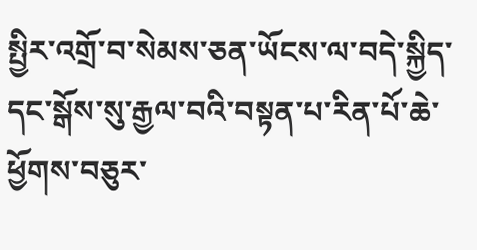སྤྱིར་འགྲོ་བ་སེམས་ཅན་ཡོངས་ལ་བདེ་སྐྱིད་དང་སྒོས་སུ་རྒྱལ་བའི་བསྟན་པ་རིན་པོ་ཆེ་ཕྱོགས་བཅུར་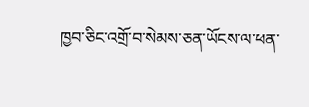ཁྱབ་ཅིང་འགྲོ་བ་སེམས་ཅན་ཡོངས་ལ་ཕན་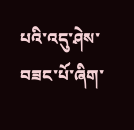པའི་འདུ་ཤེས་བཟང་པོ་ཞིག་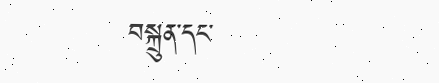བསྐྲུན་དང་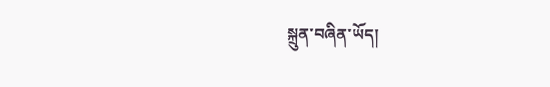སྐྲུན་བཞིན་ཡོད།